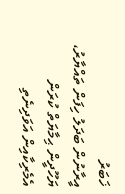ޚަބަރު
އީރާނުން ބަދަލު ހިފަން ތައްޔާރު، ޔަހޫދީން ޙިމާޔަތް ކުރަން އެމެރިކާއިން އަވަދިނެތި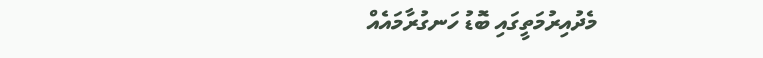މެދުއިރުމަތީގައި ބޮޑު ހަނގުރާމައެއް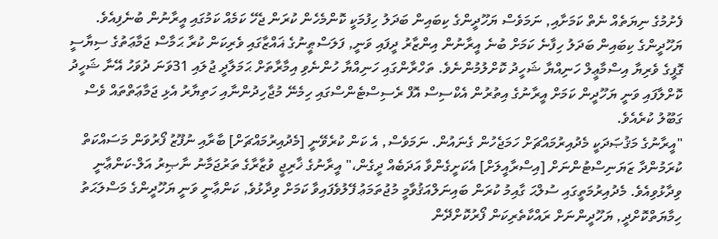ފެށުމުގެ ނިޔަތެއް ނެތް ކަމަށާއި, ނަމަވެސް ޔަހޫދީންގެ ކިބައިން ބަދަލު ހިފުމަކީ ކޮންމެހެން ކުރަން ޖެހޭ ކަމެއް ކަމުގައި އީރާނުން ބުނެފިއެވެ. ޔަހޫދީންގެ ކިބައިން ބަދަލު ހިފާނެ ކަމަށް ބުނެ އީރާނުން އިންޒާރު ދީފައި ވަނީ, ފަލަސްޠީނުގެ ޣައްޒާގައި ވެރިކަން ކުރާ ޙަމާސް ޖަމާޢަތުގެ ސިޔާސީ ގޮފީގެ ވެރިޔާ އިސްމާޢީލް ހަނިއްޔާ ޝަހީދު ކޮށްލުމުންނެވެ. ތަހްރާންގައި ހަނިއްޔާ ހުންނެވި އިމާރާތަށް ޙަމަލާދީ ޖުލައި 31ވަނަ ދުވަހު އޭނާ ޝަހީދު ކޮށްލާފައި ވަނީ ޔަހޫދީން ކަމަށް އީރާނުގެ އިތުރުން އެކްސިސް އޮފް ރެސިސްޓެންސްގައި ހިމެނޭ މުޖާހިދުންނާއި ހަތިޔާރު އެޅި ޖަމާޢަތްތައް ވެސް ގަބޫލު ކުރެއެވެ.
"އީރާނުގެ މަޤުޞަދަކީ މެދުއިރުމައްޗަށް ހަމަޖެހުން ގެނައުން. ނަމަވެސް, އެ ކަން ކުރެވޭނީ [މެދުއިރުމައްޗަށް] ބާރާއި ނުފޫޒު ފޯރުވަން މަސައްކަތް ކުރަމުންދާ ޒަޔަނިސްޓުންނަށް [އިސްރާއީލަށް] އެކަށީގެންވާ އަދަބެއް ދީގެން،" އީރާނުގެ ޚާރިޖީ ވުޒާރާގެ ތަރުޖަމާނު ނާޞިރު އަލް-ކަންޢާނީ ވިދާޅުވިއެވެ. މެދުއިރުމަތީގައި ސުލްޙަ ގާއިމު ކުރަން ބައިނަލްއަޤުވާމީ މުޖުތަމަޢު ފޭލުވެފައިވާ ކަމަށް ވިދާޅުވެ, ކަންޢާނީ ވަނީ ޔަހޫދީންގެ މަސްލަޙަތު ހިމާޔަތްކޮށްދީ, ޔަހޫދީންނަށް ރައްކާތެރިކަން ފޯރުކޮށްދޭން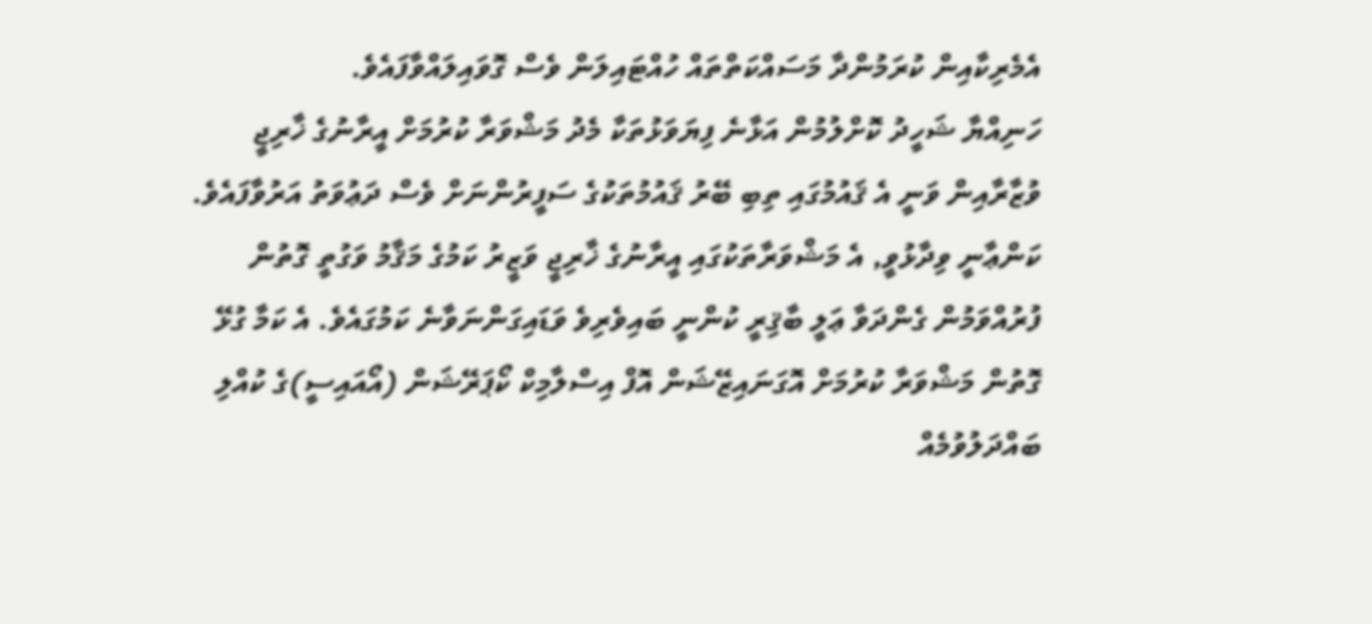އެމެރިކާއިން ކުރަމުންދާ މަސައްކަތްތައް ހުއްޓައިލަން ވެސް ގޮވައިލައްވާފައެވެ.
ހަނިއްޔާ ޝަހީދު ކޮށްލުމުން އަޅާނެ ފިޔަވަޅުތަކާ މެދު މަޝްވަރާ ކުރުމަށް އީރާނުގެ ޚާރިޖީ ވުޒާރާއިން ވަނީ އެ ޤައުމުގައި ތިބި ބޭރު ޤައުމުތަކުގެ ސަފީރުންނަށް ވެސް ދަޢުވަތު އަރުވާފައެވެ. ކަންޢާނީ ވިދާޅުވީ, އެ މަޝްވަރާތަކުގައި އީރާނުގެ ޚާރިޖީ ވަޒީރު ކަމުގެ މަޤާމު ވަގުތީ ގޮތުން ފުރުއްވަމުން ގެންދަވާ ޢަލީ ބާޤިރީ ކުންނީ ބައިވެރިވެ ވަޑައިގަންނަވާނެ ކަމުގައެވެ. އެ ކަމާ ގުޅޭ ގޮތުން މަޝްވަރާ ކުރުމަށް އޮގަނައިޒޭޝަން އޮފް އިސްލާމިކް ކޯޕަރޭޝަން (އޯއައިސީ)ގެ ކުއްލި ބައްދަލުވުމެއް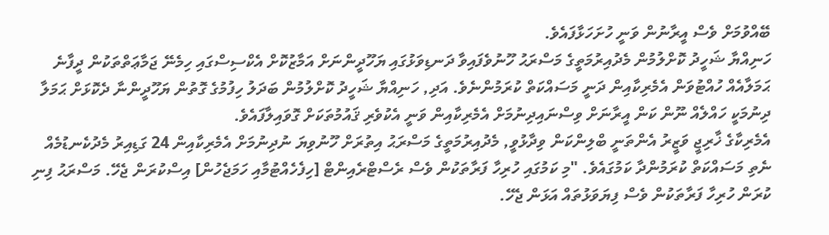ބޭއްވުމަށް ވެސް އީރާނުން ވަނީ ހުށަހަޅާފައެވެ.
ހަނިއްޔާ ޝަހީދު ކޮށްލުމުން މެދުއިރުމަތީގެ މަސްރަޙު ހޫނުވެފައިވާ ދަނޑިވަޅުގައި ޔަހޫދީންނަށް އަމާޒުކޮށް އެކްސިސްގައި ހިމެނޭ ޖަމާޢަތްތަކުން ދީފާނެ ޙަމަލާއެއް ހުއްޓުވަން އެމެރިކާއިން ދަނީ މަސައްކަތް ކުރަމުންނެވެ. އަދި, ހަނިއްޔާ ޝަހީދު ކޮށްލުމުން ބަދަލު ހިފުމުގެ ގޮތުން ޔަހޫދީންނާ ދެކޮޅަށް ޙަމަލާ ދިނުމަކީ ހައްލެއް ނޫން ކަން އީރާނަށް ވިސްނައިދިނުމަށް އެމެރިކާއިން ވަނީ އެކުވެރި ޤައުމުތަކަށް ގޮވައިލާފައެވެ.
އެމެރިކާގެ ޚާރިޖީ ވަޒީރު އެންތަނީ ބްލިންކަން ވިދާޅުވީ, މެދުއިރުމަތީގެ މަސްރަޙު އިތުރަށް ހޫނުވިޔަ ނުދިނުމަށް އެމެރިކާއިން 24 ގަޑިއިރު މެދުކެނޑުމެއް ނެތި މަސައްކަތް ކުރަމުންދާ ކަމުގައެވެ. "މި ކަމުގައި ހުރިހާ ފަރާތަކުން ވެސް ރެސްޓްރެއިންޓް [ހިފެހެއްޓުމާއި ހަމަޖެހުން] އިސްކުރަން ޖެހޭ. މަސްރަޙު ފިނި ކުރަން ހުރިހާ ފަރާތަކުން ވެސް ފިޔަވަޅުތައް އަޅަން ޖެހޭ.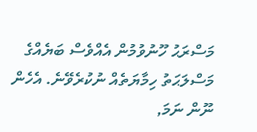މަސްރަޙު ހޫނުވުމުން އެއްވެސް ބަޔެއްގެ މަސްލަޙަތު ހިމާޔަތެއް ނުކުރެވޭނެ. އެހެން ނޫން ނަމަ,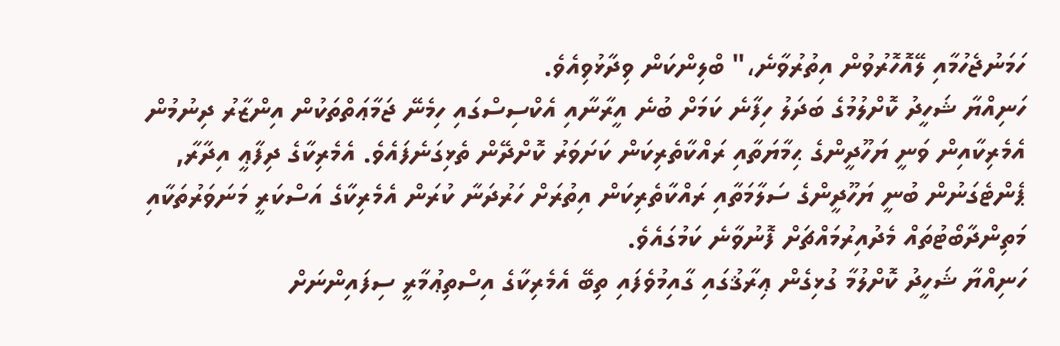ހަމަނުޖެހުމާއި ލޭއޮހޮރުވުން އިތުރުވާނެ،" ބްލިންކަން ވިދާޅުވިއެވެ.
ހަނިއްޔާ ޝަހީދު ކޮށްލުމުގެ ބަދަލު ހިފާނެ ކަމަށް ބުނެ އީރާނާއި އެކްސިސްގައި ހިމެނޭ ޖަމާޢަތްތަކުން އިންޒާރު ދިނުމުން އެމެރިކާއިން ވަނީ ޔަހޫދީންގެ ޙިމާޔަތާއި ރައްކާތެރިކަން ކަށަވަރު ކޮށްދޭން ތެޅިގަނެފައެވެ. އެމެރިކާގެ ދިފާޢީ އިދާރާ, ޕެންޓެގަނުން ބުނީ ޔަހޫދީންގެ ސަލާމަތާއި ރައްކާތެރިކަން އިތުރަށް ހަރުދަނާ ކުރަން އެމެރިކާގެ އަސްކަރީ މަނަވަރުތަކާއި މަތިންދާބޯޓުތައް މެދުއިރުމައްޗަށް ފޮނުވާނެ ކަމުގައެވެ.
ހަނިއްޔާ ޝަހީދު ކޮށްލުމާ ގުޅިގެން ޢިރާޤުގައި ގާއިމުވެފައި ތިބޭ އެމެރިކާގެ އިސްތިޢުމާރީ ސިފައިންނަށް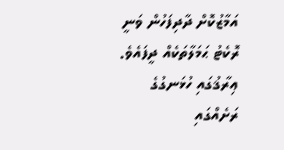އަމާޒުކޮށް ދާދިފަހުން ވަނީ ރޮކެޓު ޙަމަލާތަކެއް ދީފައެވެ. ޢިރާޤުގައި ހުޅަނގުގެ ރަށެއްގައި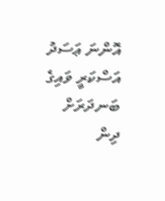އޮންނަ ޢަސަދު އަސްކަރީ ވައިގެ ބަނދަރަށް ދިން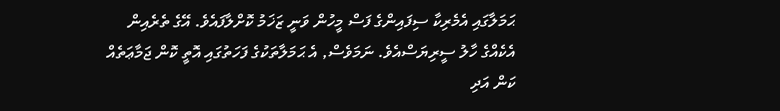ޙަމަލާގައި އެމެރިކާ ސިފައިންގެ ފަސް މީހުން ވަނީ ޒަޚަމު ކޮށްލާފައެވެ. އޭގެ ތެރެއިން އެކެއްގެ ހާލު ސީރިޔަސްއެވެ. ނަމަވެސް, އެ ޙަމަލާތަކުގެ ފަހަތުގައި އޮތީ ކޮން ޖަމާޢަތެއް ކަން އަދި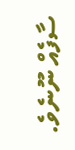ސާފެއް ނޫނެވެ.